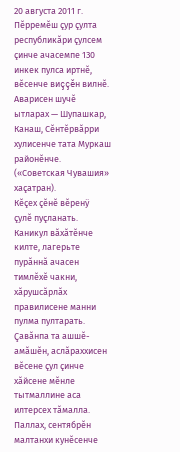20 августа 2011 г.
Пĕрремĕш çур çулта республикăри çулсем çинче ачасемпе 130 инкек пулса иртнĕ, вĕсенче виççĕн вилнĕ. Аварисен шучĕ ытларах — Шупашкар, Канаш, Сĕнтĕрвăрри хулисенче тата Муркаш районĕнче.
(«Советская Чувашия» хаçатран).
Кĕçех çĕнĕ вĕренÿ çулĕ пуçланать. Каникул вăхăтĕнче килте, лагерьте пурăннă ачасен тимлĕхĕ чакни, хăрушсăрлăх правилисене манни пулма пултарать. Çавăнпа та ашшĕ-амăшĕн, аслăраххисен вĕсене çул çинче хăйсене мĕнле тытмаллине аса илтерсех тăмалла. Паллах, сентябрĕн малтанхи кунĕсенче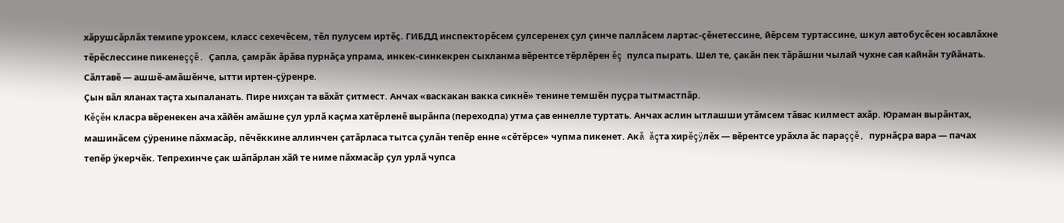хăрушсăрлăх темипе уроксем, класс сехечĕсем, тĕл пулусем иртĕç. ГИБДД инспекторĕсем çулсеренех çул çинче паллăсем лартас-çĕнетессине, йĕрсем туртассине, шкул автобусĕсен юсавлăхне тĕрĕслессине пикенеççĕ. Çапла, çамрăк ăрăва пурнăçа упрама, инкек-синкекрен сыхланма вĕрентсе тĕрлĕрен ĕç пулса пырать. Шел те, çакăн пек тăрăшни чылай чухне сая кайнăн туйăнать. Сăлтавĕ — ашшĕ-амăшĕнче, ытти иртен-çÿренре.
Çын вăл яланах таçта хыпаланать. Пире нихçан та вăхăт çитмест. Анчах «васкакан вакка сикнĕ» тенине темшĕн пуçра тытмастпăр.
Кĕçĕн класра вĕренекен ача хăйĕн амăшне çул урлă каçма хатĕрленĕ вырăнпа (переходпа) утма çав еннелле туртать. Анчах аслин ытлашши утăмсем тăвас килмест ахăр. Юраман вырăнтах, машинăсем çÿренине пăхмасăр, пĕчĕккине аллинчен çатăрласа тытса çулăн тепĕр енне «сĕтĕрсе» чупма пикенет. Акă ăçта хирĕçÿлĕх — вĕрентсе урăхла ăс параççĕ, пурнăçра вара — пачах тепĕр ÿкерчĕк. Тепрехинче çак шăпăрлан хăй те ниме пăхмасăр çул урлă чупса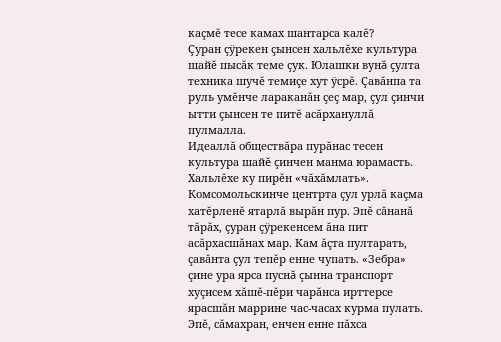каçмĕ тесе камах шантарса калĕ?
Çуран çÿрекен çынсен хальлĕхе культура шайĕ пысăк теме çук. Юлашки вунă çулта техника шучĕ темиçе хут ÿсрĕ. Çавăнпа та руль умĕнче лараканăн çеç мар, çул çинчи ытти çынсен те питĕ асăрхануллă пулмалла.
Идеаллă обществăра пурăнас тесен культура шайĕ çинчен манма юрамасть. Хальлĕхе ку пирĕн «чăхăмлать».
Комсомольскинче центрта çул урлă каçма хатĕрленĕ ятарлă вырăн пур. Эпĕ сăнанă тăрăх, çуран çÿрекенсем ăна пит асăрхасшăнах мар. Кам ăçта пултарать, çавăнта çул тепĕр енне чупать. «Зебра» çине ура ярса пуснă çынна транспорт хуçисем хăшĕ-пĕри чарăнса ирттерсе ярасшăн маррине час-часах курма пулать. Эпĕ, сăмахран, енчен енне пăхса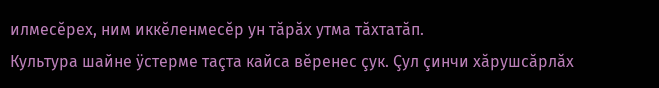илмесĕрех, ним иккĕленмесĕр ун тăрăх утма тăхтатăп.
Культура шайне ÿстерме таçта кайса вĕренес çук. Çул çинчи хăрушсăрлăх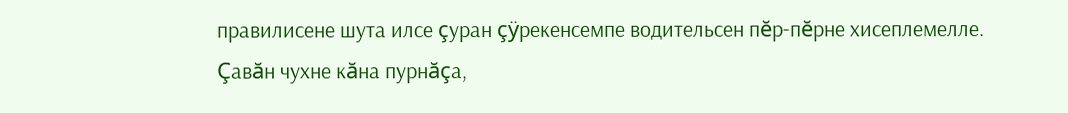правилисене шута илсе çуран çÿрекенсемпе водительсен пĕр-пĕрне хисеплемелле. Çавăн чухне кăна пурнăçа,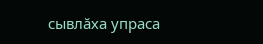сывлăха упраса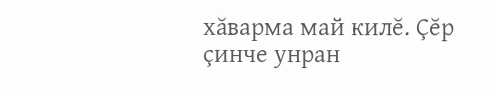хăварма май килĕ. Çĕр çинче унран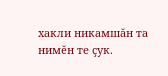хакли никамшăн та нимĕн те çук.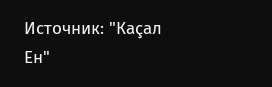Источник: "Каçал Ен"